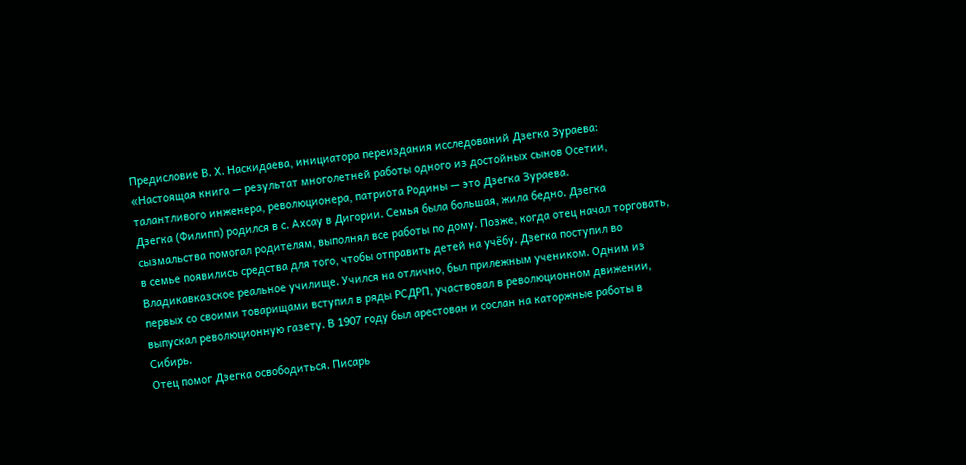Предисловие В. Х. Наскидаева, инициатора переиздания исследований Дзегка Зураева:
«Настоящая книга — результат многолетней работы одного из достойных сынов Осетии, талантливого инженера, революционера, патриота Родины — это Дзегка Зураева.
Дзегка (Филипп) родился в с. Ахсау в Дигории. Семья была большая, жила бедно. Дзегка сызмальства помогал родителям, выполнял все работы по дому. Позже, когда отец начал торговать, в семье появились средства для того, чтобы отправить детей на учёбу. Дзегка поступил во Владикавказское реальное училище. Учился на отлично, был прилежным учеником. Одним из первых со своими товарищами вступил в ряды РСДРП, участвовал в революционном движении, выпускал революционную газету. В 1907 году был арестован и сослан на каторжные работы в Сибирь.
Отец помог Дзегка освободиться. Писарь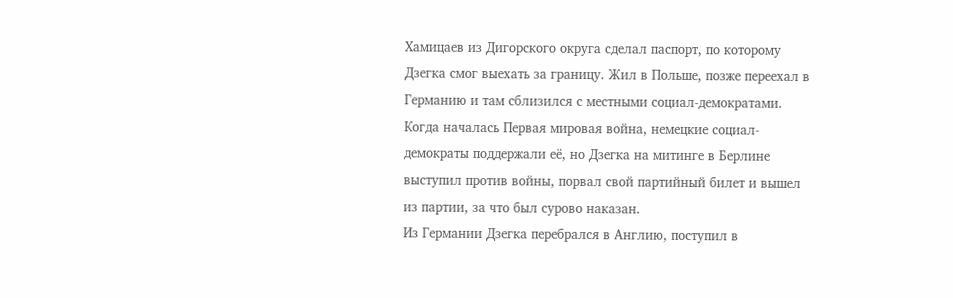Хамицаев из Дигорского округа сделал паспорт, по которому Дзегка смог выехать за границу. Жил в Польше, позже переехал в Германию и там сблизился с местными социал-демократами. Когда началась Первая мировая война, немецкие социал-демократы поддержали её, но Дзегка на митинге в Берлине выступил против войны, порвал свой партийный билет и вышел из партии, за что был сурово наказан.
Из Германии Дзегка перебрался в Англию, поступил в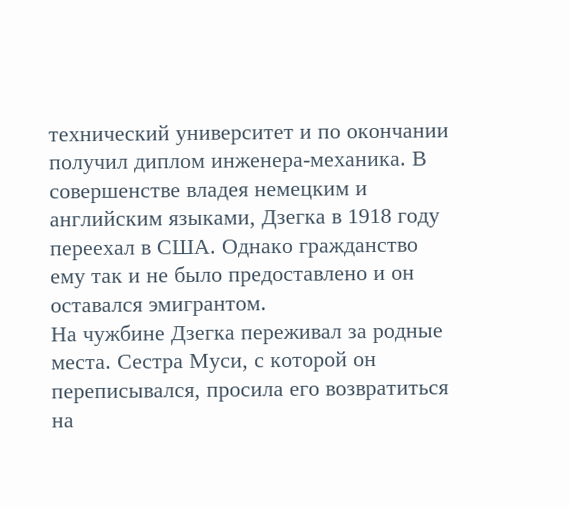технический университет и по окончании получил диплом инженера-механика. В совершенстве владея немецким и английским языками, Дзегка в 1918 году переехал в США. Однако гражданство ему так и не было предоставлено и он оставался эмигрантом.
На чужбине Дзегка переживал за родные места. Сестра Муси, с которой он переписывался, просила его возвратиться на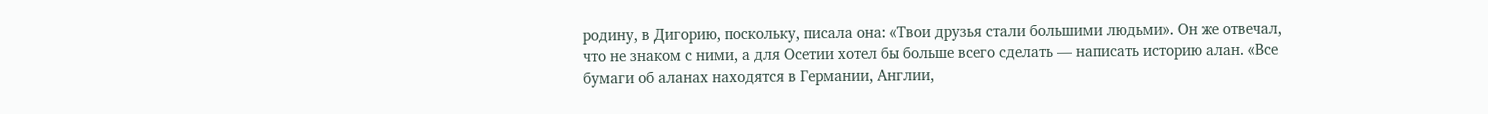родину, в Дигорию, поскольку, писала она: «Твои друзья стали большими людьми». Он же отвечал, что не знаком с ними, а для Осетии хотел бы больше всего сделать — написать историю алан. «Все бумаги об аланах находятся в Германии, Англии,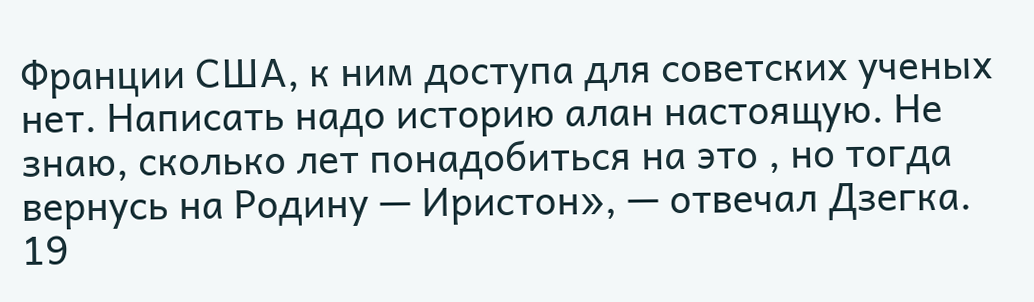Франции США, к ним доступа для советских ученых нет. Написать надо историю алан настоящую. Не знаю, сколько лет понадобиться на это , но тогда вернусь на Родину — Иристон», — отвечал Дзегка.
19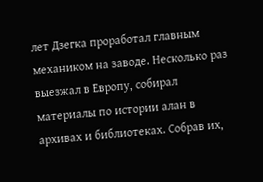лет Дзегка проработал главным механиком на заводе. Несколько раз выезжал в Европу, собирал материалы по истории алан в архивах и библиотеках. Собрав их,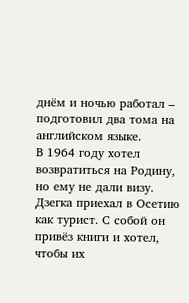днём и ночью работал – подготовил два тома на английском языке.
В 1964 году хотел возвратиться на Родину, но ему не дали визу. Дзегка приехал в Осетию как турист. С собой он привёз книги и хотел, чтобы их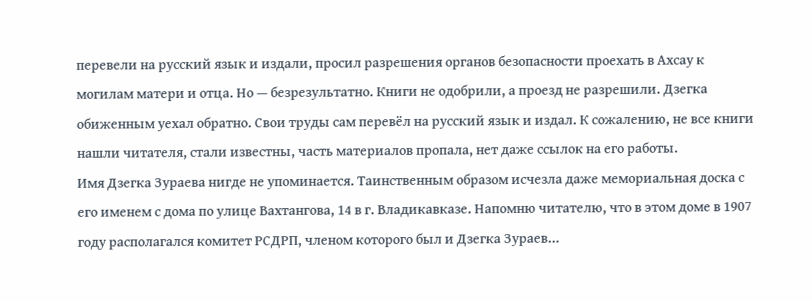перевели на русский язык и издали, просил разрешения органов безопасности проехать в Ахсау к могилам матери и отца. Но — безрезультатно. Книги не одобрили, а проезд не разрешили. Дзегка обиженным уехал обратно. Свои труды сам перевёл на русский язык и издал. К сожалению, не все книги нашли читателя, стали известны, часть материалов пропала, нет даже ссылок на его работы.
Имя Дзегка Зураева нигде не упоминается. Таинственным образом исчезла даже мемориальная доска с его именем с дома по улице Вахтангова, 14 в г. Владикавказе. Напомню читателю, что в этом доме в 1907 году располагался комитет РСДРП, членом которого был и Дзегка Зураев…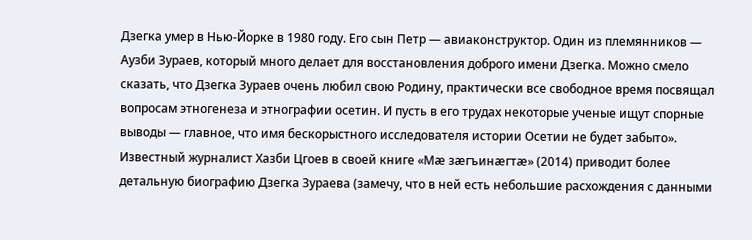Дзегка умер в Нью-Йорке в 1980 году. Его сын Петр — авиаконструктор. Один из племянников — Аузби Зураев, который много делает для восстановления доброго имени Дзегка. Можно смело сказать, что Дзегка Зураев очень любил свою Родину, практически все свободное время посвящал вопросам этногенеза и этнографии осетин. И пусть в его трудах некоторые ученые ищут спорные выводы — главное, что имя бескорыстного исследователя истории Осетии не будет забыто».
Известный журналист Хазби Цгоев в своей книге «Мæ зæгъинæгтæ» (2014) приводит более детальную биографию Дзегка Зураева (замечу, что в ней есть небольшие расхождения с данными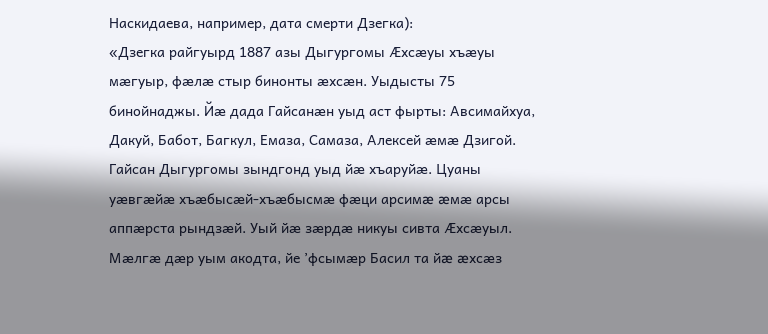Наскидаева, например, дата смерти Дзегка):
«Дзегка райгуырд 1887 азы Дыгургомы Æхсæуы хъæуы мæгуыр, фæлæ стыр бинонты æхсæн. Уыдысты 75 бинойнаджы. Йæ дада Гайсанæн уыд аст фырты: Авсимайхуа, Дакуй, Бабот, Багкул, Емаза, Самаза, Алексей æмæ Дзигой. Гайсан Дыгургомы зындгонд уыд йæ хъаруйæ. Цуаны уæвгæйæ хъæбысæй-хъæбысмæ фæци арсимæ æмæ арсы аппæрста рындзæй. Уый йæ зæрдæ никуы сивта Æхсæуыл. Мæлгæ дæр уым акодта, йе ’фсымæр Басил та йæ æхсæз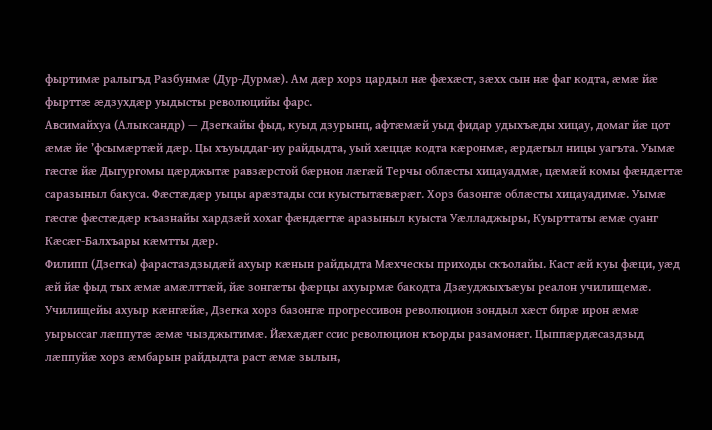фыртимæ ралыгъд Разбунмæ (Дур-Дурмæ). Ам дæр хорз цардыл нæ фæхæст, зæхх сын нæ фаг кодта, æмæ йæ фырттæ æдзухдæр уыдысты революцийы фарс.
Авсимайхуа (Алыксандр) — Дзегкайы фыд, куыд дзурынц, афтæмæй уыд фидар удыхъæды хицау, домаг йæ цот æмæ йе ’фсымæртæй дæр. Цы хъуыддаг-иу райдыдта, уый хæццæ кодта кæронмæ, æрдæгыл ницы уагъта. Уымæ гæсгæ йæ Дыгургомы цæрджытæ равзæрстой бæрнон лæгæй Терчы облæсты хицауадмæ, цæмæй комы фæндæгтæ саразыныл бакуса. Фæстæдæр уыцы арæзтады сси куыстытæвæрæг. Хорз базонгæ облæсты хицауадимæ. Уымæ гæсгæ фæстæдæр къазнайы хардзæй хохаг фæндæгтæ аразыныл куыста Уæлладжыры, Куырттаты æмæ суанг Кæсæг-Балхъары кæмтты дæр.
Филипп (Дзегка) фарастаздзыдæй ахуыр кæнын райдыдта Мæхческы приходы скъолайы. Каст æй куы фæци, уæд æй йæ фыд тых æмæ амæлттæй, йæ зонгæты фæрцы ахуырмæ бакодта Дзæуджыхъæуы реалон училищемæ. Училищейы ахуыр кæнгæйæ, Дзегка хорз базонгæ прогрессивон революцион зондыл хæст бирæ ирон æмæ уырыссаг лæппутæ æмæ чызджытимæ. Йæхæдæг ссис революцион къорды разамонæг. Цыппæрдæсаздзыд лæппуйæ хорз æмбарын райдыдта раст æмæ зылын,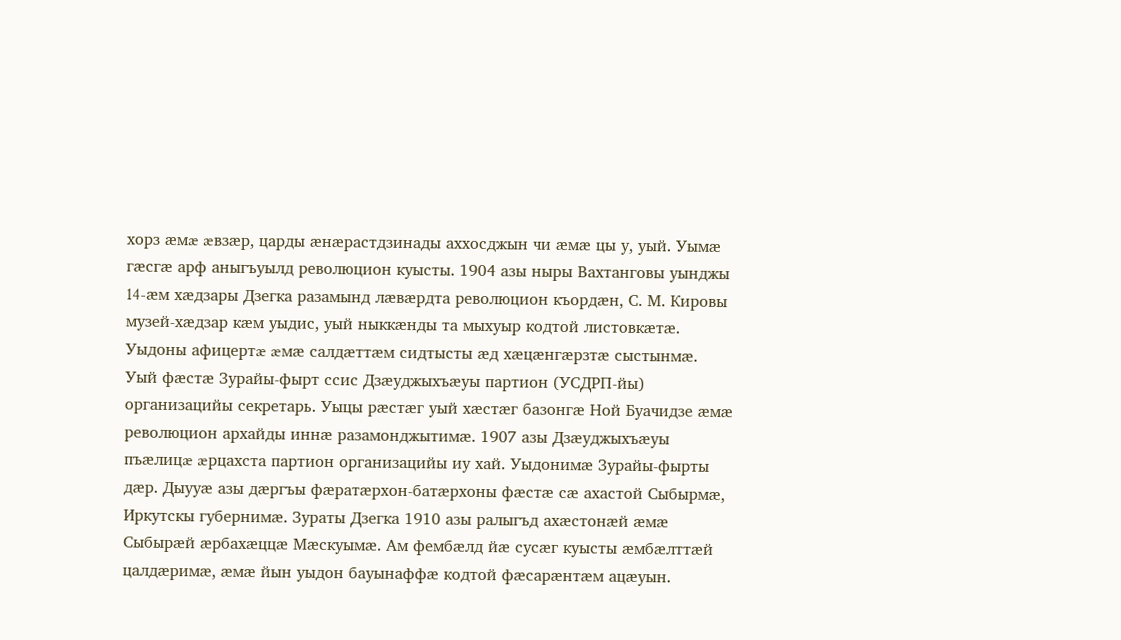хорз æмæ æвзæр, царды æнæрастдзинады аххосджын чи æмæ цы у, уый. Уымæ гæсгæ арф аныгъуылд революцион куысты. 1904 азы ныры Вахтанговы уынджы 14-æм хæдзары Дзегка разамынд лæвæрдта революцион къордæн, С. М. Кировы музей-хæдзар кæм уыдис, уый ныккæнды та мыхуыр кодтой листовкæтæ. Уыдоны афицертæ æмæ салдæттæм сидтысты æд хæцæнгæрзтæ сыстынмæ.
Уый фæстæ Зурайы-фырт ссис Дзæуджыхъæуы партион (УСДРП-йы) организацийы секретарь. Уыцы рæстæг уый хæстæг базонгæ Ной Буачидзе æмæ революцион архайды иннæ разамонджытимæ. 1907 азы Дзæуджыхъæуы пъæлицæ æрцахста партион организацийы иу хай. Уыдонимæ Зурайы-фырты дæр. Дыууæ азы дæргъы фæратæрхон-батæрхоны фæстæ сæ ахастой Сыбырмæ, Иркутскы губернимæ. Зураты Дзегка 1910 азы ралыгъд ахæстонæй æмæ Сыбырæй æрбахæццæ Мæскуымæ. Ам фембæлд йæ сусæг куысты æмбæлттæй цалдæримæ, æмæ йын уыдон бауынаффæ кодтой фæсарæнтæм ацæуын.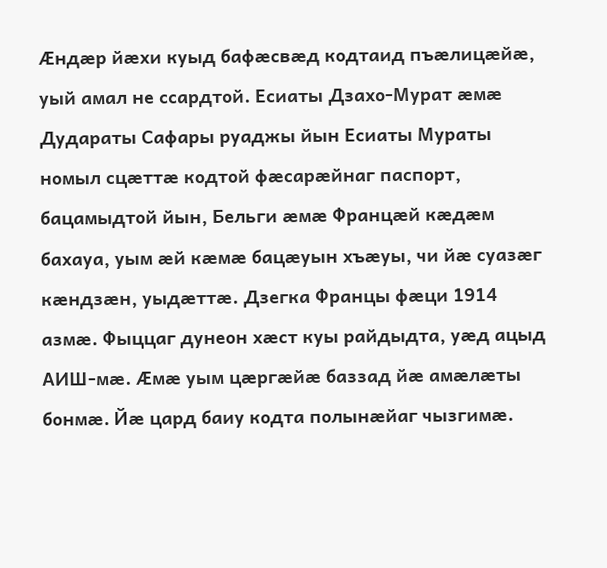Æндæр йæхи куыд бафæсвæд кодтаид пъæлицæйæ, уый амал не ссардтой. Есиаты Дзахо-Мурат æмæ Дудараты Сафары руаджы йын Есиаты Мураты номыл сцæттæ кодтой фæсарæйнаг паспорт, бацамыдтой йын, Бельги æмæ Францæй кæдæм бахауа, уым æй кæмæ бацæуын хъæуы, чи йæ суазæг кæндзæн, уыдæттæ. Дзегка Францы фæци 1914 азмæ. Фыццаг дунеон хæст куы райдыдта, уæд ацыд АИШ-мæ. Æмæ уым цæргæйæ баззад йæ амæлæты бонмæ. Йæ цард баиу кодта полынæйаг чызгимæ.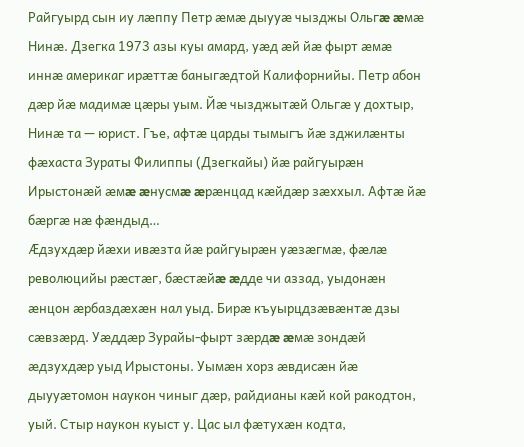Райгуырд сын иу лæппу Петр æмæ дыууæ чызджы Ольгæ æмæ Нинæ. Дзегка 1973 азы куы амард, уæд æй йæ фырт æмæ иннæ америкаг ирæттæ баныгæдтой Калифорнийы. Петр абон дæр йæ мадимæ цæры уым. Йæ чызджытæй Ольгæ у дохтыр, Нинæ та — юрист. Гъе, афтæ царды тымыгъ йæ зджилæнты фæхаста Зураты Филиппы (Дзегкайы) йæ райгуырæн Ирыстонæй æмæ æнусмæ æрæнцад кæйдæр зæххыл. Афтæ йæ бæргæ нæ фæндыд…
Æдзухдæр йæхи ивæзта йæ райгуырæн уæзæгмæ, фæлæ революцийы рæстæг, бæстæйæ æдде чи аззад, уыдонæн æнцон æрбаздæхæн нал уыд. Бирæ къуырцдзæвæнтæ дзы сæвзæрд. Уæддæр Зурайы-фырт зæрдæ æмæ зондæй æдзухдæр уыд Ирыстоны. Уымæн хорз æвдисæн йæ дыууæтомон наукон чиныг дæр, райдианы кæй кой ракодтон, уый. Стыр наукон куыст у. Цас ыл фæтухæн кодта,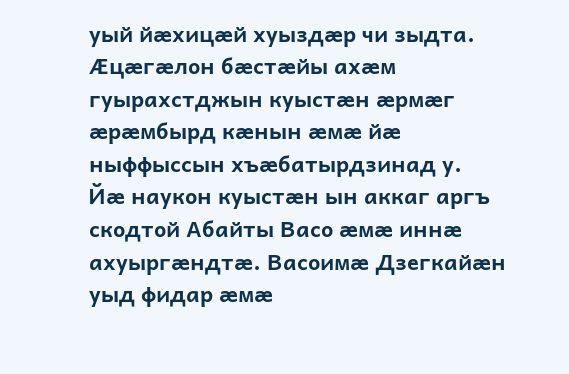уый йæхицæй хуыздæр чи зыдта. Æцæгæлон бæстæйы ахæм гуырахстджын куыстæн æрмæг æрæмбырд кæнын æмæ йæ ныффыссын хъæбатырдзинад у.
Йæ наукон куыстæн ын аккаг аргъ скодтой Абайты Васо æмæ иннæ ахуыргæндтæ. Васоимæ Дзегкайæн уыд фидар æмæ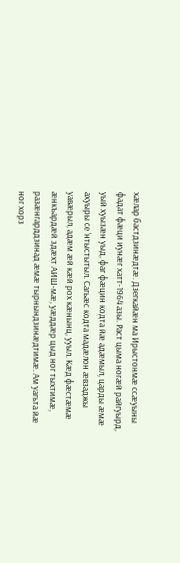хæлар бастдзинæдтæ. Дзегкайæн ма Ирыстонмæ ссæуыны фадат фæци иунæг хатт-1964 азы. Раст цыма ногæй райгуырд, уый хуызæн уыд, фаг фæцин кодта йæ адæмыл, царды æмæ ахуыры се ’нтыстытыл. Сагьæс кодта мадæлон æвзаджы уавæрыл, адæм æй кæй рох кæнынц, ууыл. Кæд фæстæмæ æнкъардæй здæхт АИШ-мæ, уæддæр цыд ног тыхтимæ, разæнгарддзинад æмæ тырнындзинæдтимæ. Ам уагьта йæ ног хорз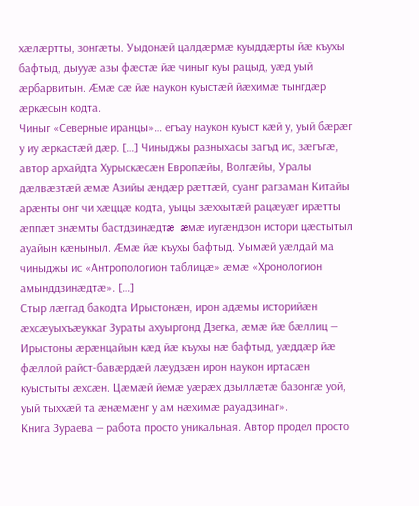хæлæртты, зонгæты. Уыдонæй цалдæрмæ куыддæрты йæ къухы бафтыд, дыууæ азы фæстæ йæ чиныг куы рацыд, уæд уый æрбарвитын. Æмæ сæ йæ наукон куыстæй йæхимæ тынгдæр æркæсын кодта.
Чиныг «Северные иранцы»… егъау наукон куыст кæй у, уый бæрæг у иу æркастæй дæр. […] Чиныджы разныхасы загъд ис, зæгъгæ, автор архайдта Хурыскæсæн Европæйы, Волгæйы, Уралы дæлвæзтæй æмæ Азийы æндæр рæттæй, суанг рагзаман Китайы арæнты онг чи хæццæ кодта, уыцы зæххытæй рацæуæг ирæтты æппæт знæмты бастдзинæдтæ æмæ иугæндзон истори цæстытыл ауайын кæныныл. Æмæ йæ къухы бафтыд. Уымæй уæлдай ма чиныджы ис «Антропологион таблицæ» æмæ «Хронологион амынддзинæдтæ». […]
Стыр лæггад бакодта Ирыстонæн, ирон адæмы историйæн æхсæуыхъæуккаг Зураты ахуыргонд Дзегка, æмæ йæ бæллиц — Ирыстоны æрæнцайын кæд йæ къухы нæ бафтыд, уæддæр йæ фæллой райст-бавæрдæй лæудзæн ирон наукон иртасæн куыстыты æхсæн. Цæмæй йемæ уæрæх дзыллæтæ базонгæ уой, уый тыххæй та æнæмæнг у ам нæхимæ рауадзинаг».
Книга Зураева — работа просто уникальная. Автор продел просто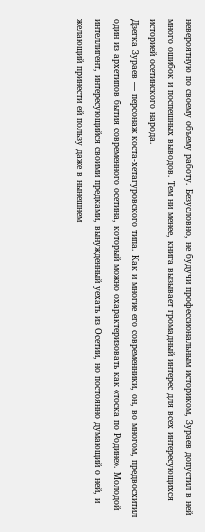невероятную по своему объему работу. Безусловно, не будучи профессиональным историком, Зураев допустил в ней много ошибок и поспешных выводов. Тем ни менее, книга вызывает громадный интерес для всех интересующихся историей осетинского народа.
Дзегка Зураев — персонаж коста-хетагуровского типа. Как и многие его современники, он, во многом, предвосхитил один из архетипов бытия современного осетина, который можно охарактеризовать как «тоска по Родине». Молодой интеллигент, интересующийся своими предками, вынужденный уехать из Осетии, но постоянно думающий о ней, и желающий принести ей пользу даже в нынешнем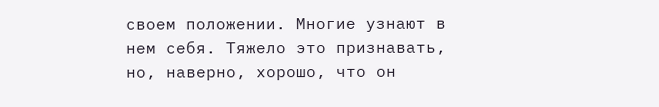своем положении. Многие узнают в нем себя. Тяжело это признавать, но, наверно, хорошо, что он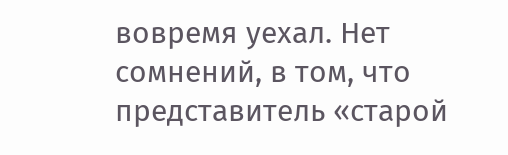вовремя уехал. Нет сомнений, в том, что представитель «старой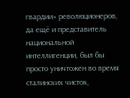гвардии» революционеров, да ещё и представитель национальной интеллигенции, был бы просто уничтожен во время сталинских чисток,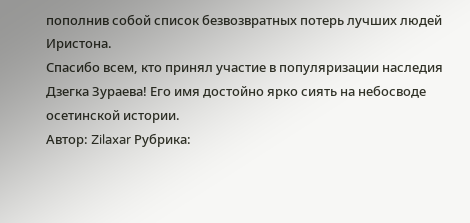пополнив собой список безвозвратных потерь лучших людей Иристона.
Спасибо всем, кто принял участие в популяризации наследия Дзегка Зураева! Его имя достойно ярко сиять на небосводе осетинской истории.
Автор: Zilaxar Рубрика: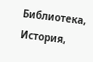Библиотека, История,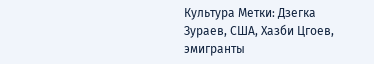Культура Метки: Дзегка Зураев, США, Хазби Цгоев, эмигранты